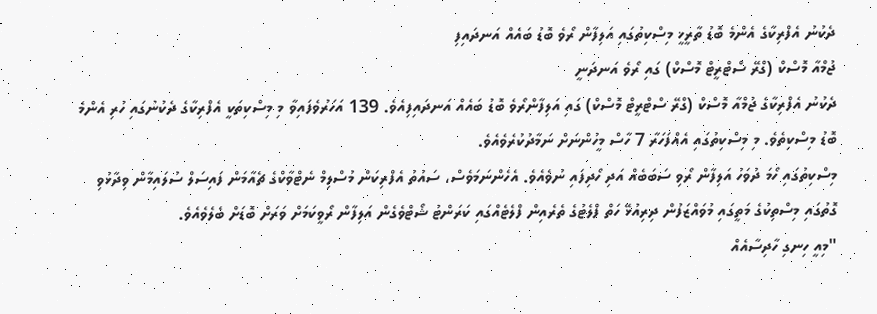ދެކުނު އެފްރިކާގެ އެންމެ ބޮޑު ތާރީޚީ މިސްކިތުގައި އަލިފާން ރޯވެ ބޮޑު ބައެއް އަނދައިފި
ޖުމްއާ މޮސްކް (ގްރޭ ސްޓްރީޓް މޮސްކް) ގައި ރޯވެ އަނދަނީ
ދެކުނު އެފްރިކާގެ ޖުމްއާ މޮސްކް (ގްރޭ ސްޓްރީޓް މޮސްކް) ގައި އަލިފާންރޯވެ ބޮޑު ބައެއް އަނދައިފިއެވެ. 139 އަހަރުވެފައިވާ މި މިސްކިތަކީ އެފްރިކާގެ ދެކުނުގައި ހުރި އެންމެ ބޮޑު މިސްކިތެވެ. މި މިސްކިތުގައި އެއްފަހަރާ 7 ހާސް މީހުންނަށް ނަމާދުކުރެވެއެވެ.
މިސްކިތުގައި ހޯމަ ދުވަހު އަލިފާން ރޯވި ސަބަބެއް އަދި ހޯދިފައި ނުވެއެވެ. އެހެންނަމަވެސް، ސައުތު އެފްރިކަން މުސްލިމް ނެޓްވާކްގެ ޗެއާމަން ފައިސަލް ސުލައިމާން ވިދާޅުވި ގޮތުގައި މިސްތިކުގެ މަތީގައި މުވައްޒަފުން ދިރިއުޅޭ ހަތް ފްލެޓުގެ ތެރެއިން ފްލެޓެއްގައި ކަރަންޓު ޝޯޓްވެގެން އަލިފާން ރޯވީކަމަށް ވަރަށް ބޮޑަށް ބެލެވެއެވެ.
"މިއީ ހިނގި ހާދިސާއެއް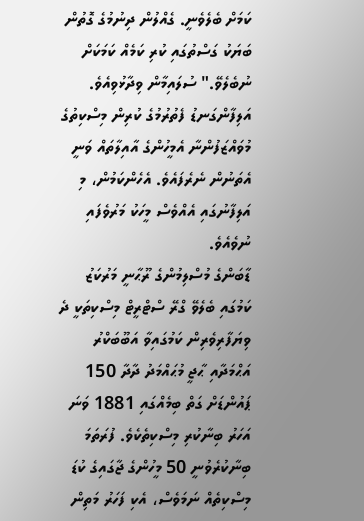ކަމަށް ބެލެވެނީ. ގެއްލުން ދިނުމުގެ ގޮތުން ބަޔަކު ގަސްތުގައި ކުރި ކަމެއް ކަމަކަށް ނުބެލެވޭ." ސުލައިމާން ވިދާޅުވިއެވެ.
އަލިފާންގަނޑު ފެތުރުމުގެ ކުރިން މިސްކިތުގެ މުވައްޒަފުންނާ އެމީހުންގެ އާއިލާތައް ވަނީ އެތަނުން ނެރެފައެވެ. އެހެންކަމުން، މި އަލިފާނުގައި އެއްވެސް މީހަކު މަރުވެފައި ނުވެއެވެ.
ޑާބަންގެ މުސްލިމުންގެ ރޫޙާނީ މަރުކަޒު ކަމުގައި ބެލެވޭ ގްރޭ ސްޓްރީޓް މިސްކިތަކީ ދެ ވިޔަފާރިވެރިން ކަމުގައިވާ އަބޫބަކްރު އަޙްމަދާއި ޙާޖީ މުޙައްމަދު ދާދާ 150 ޕައުންޑަށް ގަތް ބިމެއްގައި 1881 ވަނަ އަހަރު ބިނާކުރި މިސްކިތެކެވެ. ފުރަތަމަ ބިނާކުރެވުނީ 50 މީހުންގެ ޖާގައިގެ ކުޑަ މިސްކިތެއް ނަމަވެސް، އެކި ފަހަރު މަތިން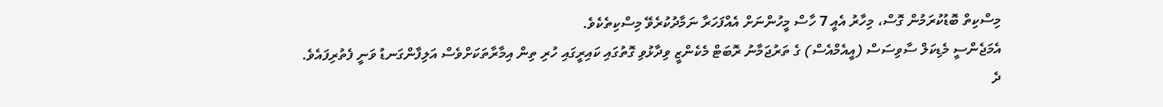މިސްކިތް ބޮޑުކުރަމުން ގޮސް، މިހާރު އެއީ 7 ހާސް މީހުންނަށް އެއްފަހަރާ ނަމާދުކުރެވޭ މިސްކިތެކެވެ.
އެމަޖެންސީ މެޑިކަލް ސާވިސަސް (އީއެމްއެސް) ގެ ތަރުޖަމާނު ރޮބަޓް މެކެންޒީ ވިދާޅުވި ގޮތުގައި ކައިރީގައި ހުރި ތިން އިމާރާތަކަށްވެސް އަލިފާންގަނޑު ވަނީ ފެތުރިފައެވެ.
ދެ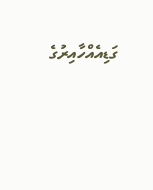ގަޑިއެއްހާއިރުގެ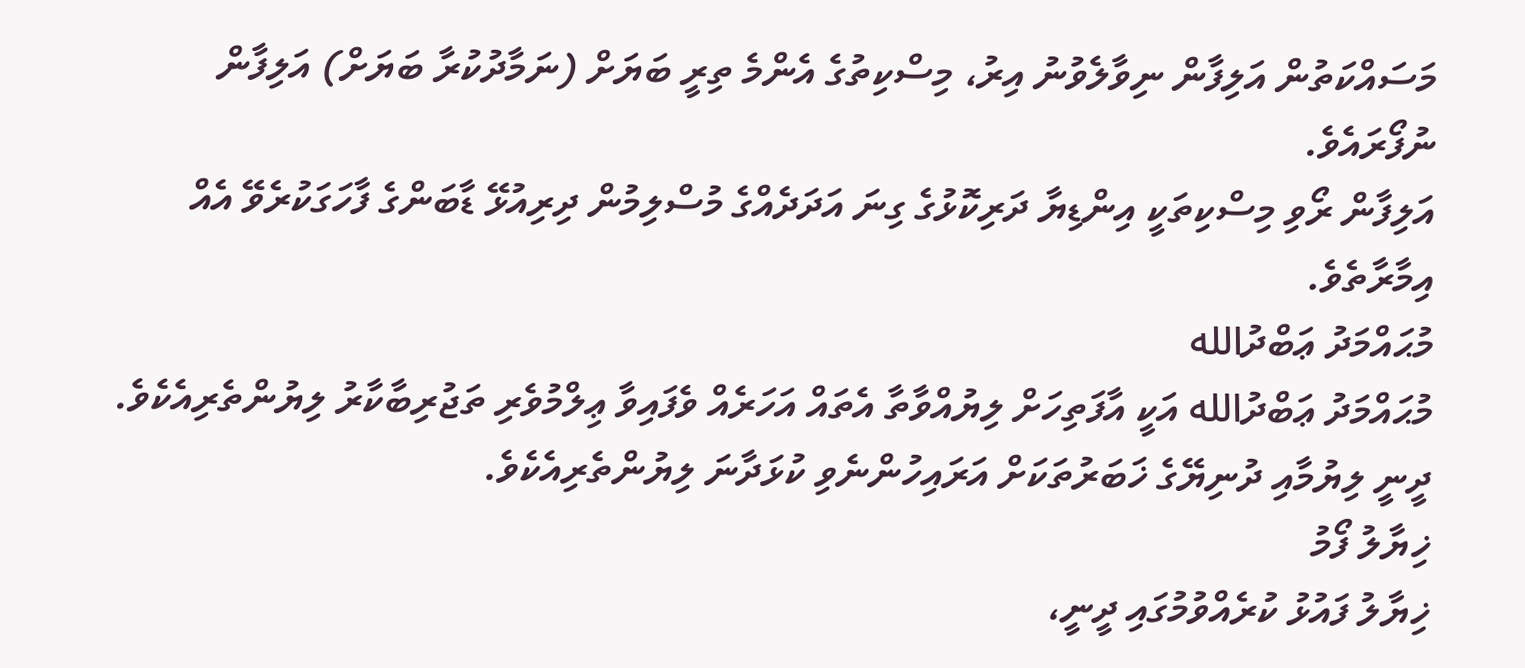މަސައްކަތުން އަލިފާން ނިވާލެވުނު އިރު، މިސްކިތުގެ އެންމެ ތިރީ ބަޔަށް (ނަމާދުކުރާ ބަޔަށް) އަލިފާން ނުފޯރައެވެ.
އަލިފާން ރޯވި މިސްކިތަކީ އިންޑިޔާ ދަރިކޮޅުގެ ގިނަ އަދަދެއްގެ މުސްލިމުން ދިރިއުޅޭ ޑާބަންގެ ފާހަގަކުރެވޭ އެއް އިމާރާތެވެ.
މުޙައްމަދު ޢަބްދުالله
މުޙައްމަދު ޢަބްދުالله އަކީ އާފަތިހަށް ލިޔުއްވާތާ އެތައް އަހަރެއް ވެފައިވާ ޢިލްމުވެރި ތަޖުރިބާކާރު ލިޔުންތެރިއެކެވެ. ދީނީ ލިޔުމާއި ދުނިޔޭގެ ޚަބަރުތަކަށް އަރައިހުންނެވި ކުޅަދާނަ ލިޔުންތެރިއެކެވެ.
ޚިޔާލު ފޯމު
ޚިޔާލު ފައުޅު ކުރެއްވުމުގައި ދީނީ،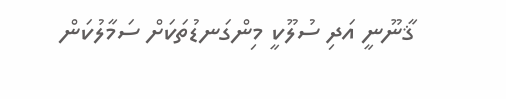ޤާނޫނީ އަދި ސުލޫކީ މިންގަނޑުތަކަށް ސަމާލުކަން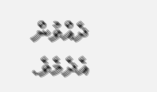ދެއްވުން އެދެމެވެ.